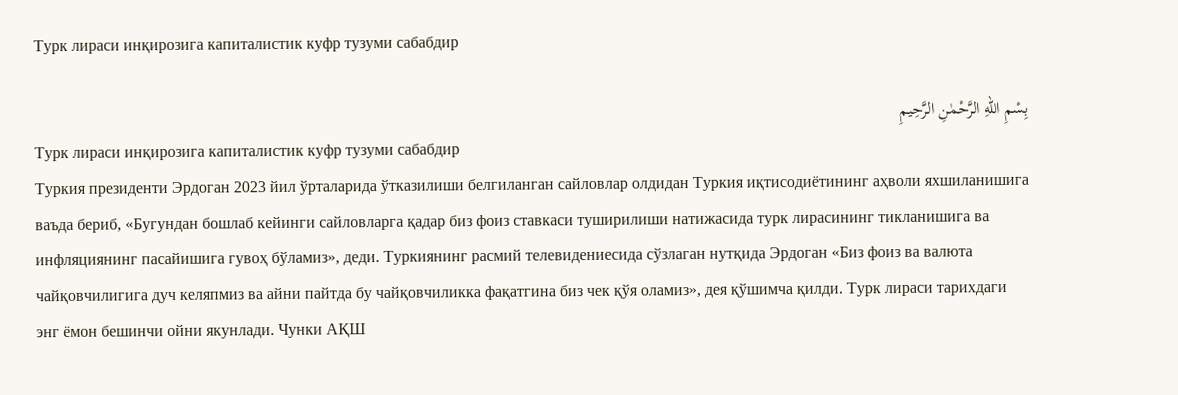Турк лираси инқирозига капиталистик куфр тузуми сабабдир

بِسْمِ اللهِ الرَّحْمٰنِ الرَّحِيمِ
Турк лираси инқирозига капиталистик куфр тузуми сабабдир
Туркия президенти Эрдоган 2023 йил ўрталарида ўтказилиши белгиланган сайловлар олдидан Туркия иқтисодиётининг аҳволи яхшиланишига ваъда бериб, «Бугундан бошлаб кейинги сайловларга қадар биз фоиз ставкаси туширилиши натижасида турк лирасининг тикланишига ва инфляциянинг пасайишига гувоҳ бўламиз», деди. Туркиянинг расмий телевидениесида сўзлаган нутқида Эрдоган «Биз фоиз ва валюта чайқовчилигига дуч келяпмиз ва айни пайтда бу чайқовчиликка фақатгина биз чек қўя оламиз», дея қўшимча қилди. Турк лираси тарихдаги энг ёмон бешинчи ойни якунлади. Чунки АҚШ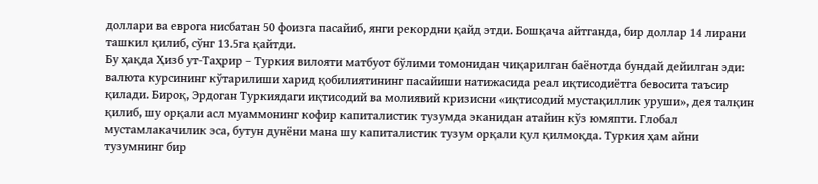доллари ва еврога нисбатан 50 фоизга пасайиб, янги рекордни қайд этди. Бошқача айтганда, бир доллар 14 лирани ташкил қилиб, сўнг 13.5га қайтди.
Бу ҳақда Ҳизб ут-Таҳрир – Туркия вилояти матбуот бўлими томонидан чиқарилган баёнотда бундай дейилган эди: валюта курсининг кўтарилиши харид қобилиятининг пасайиши натижасида реал иқтисодиётга бевосита таъсир қилади. Бироқ, Эрдоган Туркиядаги иқтисодий ва молиявий кризисни «иқтисодий мустақиллик уруши», дея талқин қилиб, шу орқали асл муаммонинг кофир капиталистик тузумда эканидан атайин кўз юмяпти. Глобал мустамлакачилик эса, бутун дунёни мана шу капиталистик тузум орқали қул қилмоқда. Туркия ҳам айни тузумнинг бир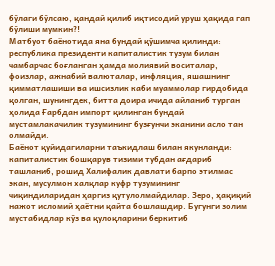бўлаги бўлсаю, қандай қилиб иқтисодий уруш ҳақида гап бўлиши мумкин?!
Матбуот баёнотида яна бундай қўшимча қилинди: республика президенти капиталистик тузум билан чамбарчас боғланган ҳамда молиявий воситалар, фоизлар, ажнабий валюталар, инфляция, яшашнинг қимматлашиши ва ишсизлик каби муаммолар гирдобида қолган, шунингдек, битта доира ичида айланиб турган ҳолида Ғарбдан импорт қилинган бундай мустамлакачилик тузумининг бузғунчи эканини асло тан олмайди.
Баёнот қуйидагиларни таъкидлаш билан якунланди: капиталистик бошқарув тизими тубдан ағдариб ташланиб, рошид Халифалик давлати барпо этилмас экан, мусулмон халқлар куфр тузумининг чиқиндиларидан ҳаргиз қутулолмайдилар. Зеро, ҳақиқий нажот исломий ҳаётни қайта бошлашдир. Бугунги золим мустабидлар кўз ва қулоқларини беркитиб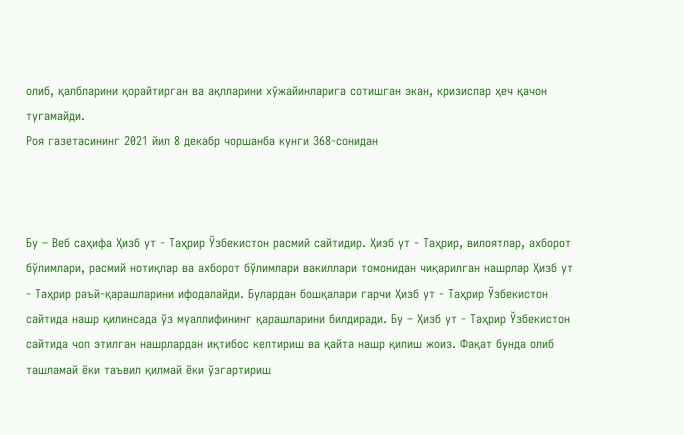олиб, қалбларини қорайтирган ва ақлларини хўжайинларига сотишган экан, кризислар ҳеч қачон тугамайди.
Роя газетасининг 2021 йил 8 декабр чоршанба кунги 368-сонидан



Бу – Веб саҳифа Ҳизб ут - Таҳрир Ўзбекистон расмий сайтидир. Ҳизб ут - Таҳрир, вилоятлар, ахборот бўлимлари, расмий нотиқлар ва ахборот бўлимлари вакиллари томонидан чиқарилган нашрлар Ҳизб ут - Таҳрир раъй-қарашларини ифодалайди. Булардан бошқалари гарчи Ҳизб ут - Таҳрир Ўзбекистон сайтида нашр қилинсада ўз муаллифининг қарашларини билдиради. Бу – Ҳизб ут - Таҳрир Ўзбекистон сайтида чоп этилган нашрлардан иқтибос келтириш ва қайта нашр қилиш жоиз. Фақат бунда олиб ташламай ёки таъвил қилмай ёки ўзгартириш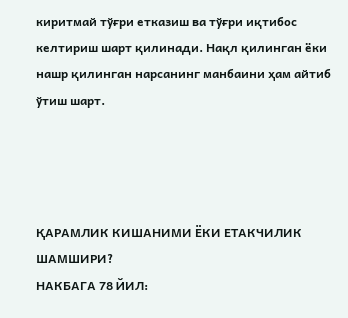киритмай тўғри етказиш ва тўғри иқтибос келтириш шарт қилинади. Нақл қилинган ёки нашр қилинган нарсанинг манбаини ҳам айтиб ўтиш шарт.




ҚАРАМЛИК КИШАНИМИ ЁКИ ЕТАКЧИЛИК ШАМШИРИ?
НАКБАГА 78 ЙИЛ: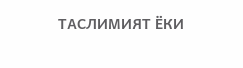ТАСЛИМИЯТ ЁКИ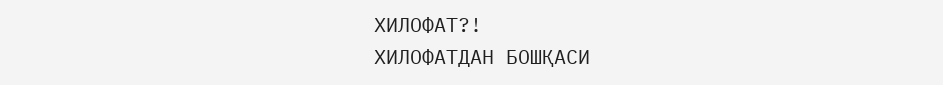ХИЛОФАТ?!
ХИЛОФАТДАН БОШҚАСИ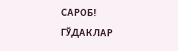САРОБ!
ГЎДАКЛАР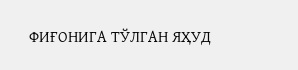ФИҒОНИГА ТЎЛГАН ЯҲУД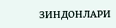ЗИНДОНЛАРИ